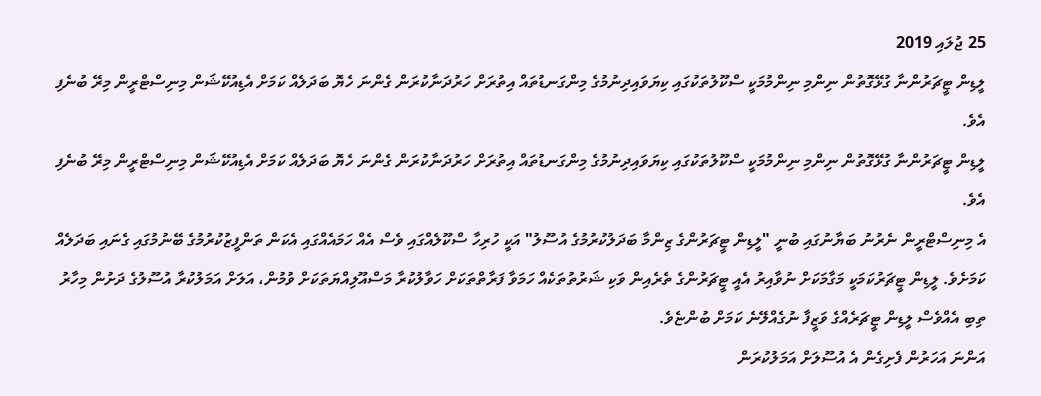25 ޖުލައި 2019
ލީޑިން ޓީޗަރުންނާ ގުޅޭގޮތުން ނިންމި ނިންމުމަކީ ސްކޫލުތަކުގައި ކިޔަވައިދިނުމުގެ މިންގަނޑުތައް އިތުރަށް ހަރުދަނާކުރަން ގެންނަ ހެޔޮ ބަދަލެއް ކަމަށް އެޑިއުކޭޝަން މިނިސްޓްރީން މިރޭ ބުނެފި އެވެ.
ލީޑިން ޓީޗަރުންނާ ގުޅޭގޮތުން ނިންމި ނިންމުމަކީ ސްކޫލުތަކުގައި ކިޔަވައިދިނުމުގެ މިންގަނޑުތައް އިތުރަށް ހަރުދަނާކުރަން ގެންނަ ހެޔޮ ބަދަލެއް ކަމަށް އެޑިއުކޭޝަން މިނިސްޓްރީން މިރޭ ބުނެފި އެވެ.
އެ މިނިސްޓްރީން ނެރުނު ބަޔާނުގައި ބުނީ "ލީޑިން ޓީޗަރުންގެ ޒިންމާ ބަދަލުކުރުމުގެ އުސޫލު" އަކީ ހުރިހާ ސްކޫލެއްގައި ވެސް އެއް ހަމައެއްގައި އެކަން ތަންފީޒުކުރުމުގެ ބޭނުމުގައި ގެނައި ބަދަލެއް ކަމަށެވެ. ލީޑިން ޓީޗަރުކަމަކީ މަގާމަކަށް ނުވާއިރު އެއީ ޓީޗަރުންގެ ތެރެއިން ވަކި ޝަރުތުތަކެއް ހަމަވާ ފަރާތްތަކަށް ހަވާލުކުރާ މަސްއޫލިއްޔަތަކަށް ވުމުން، އަލަށް އަމަލުކުރާ އުސޫލުގެ ދަށުން މިހާރު ތިބި އެއްވެސް ލީޑިން ޓީޗަރެއްގެ ވަޒީފާ ނުގެއްލޭނެ ކަމަށް ބުންޏެވެ.
އަންނަ އަހަރުން ފެށިގެން އެ އުސޫލަށް އަމަލުކުރަން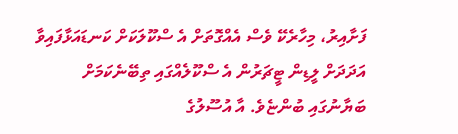ފަށާއިރު، މިހާރެކޭ ވެސް އެއްގޮތަށް އެ ސްކޫލަކަށް ކަނޑައަޅާފައިވާ އަދަދަށް ލީޑިން ޓީޗަރުން އެ ސްކޫލެއްގައި ތިބޭނެކަމަށް ބަޔާނުގައި ބުންޏެވެ. އާ އުސޫލުގެ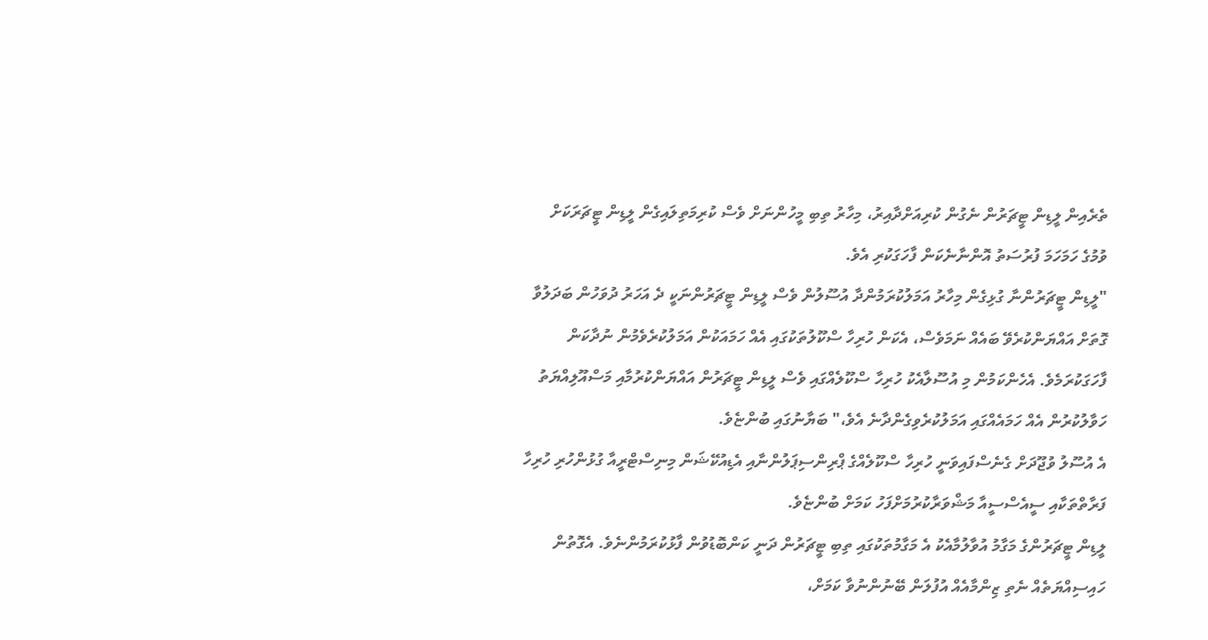ތެރެއިން ލީޑިން ޓީޗަރުން ނެގުން ކުރިއަށްދާއިރު، މިހާރު ތިބި މީހުންނަށް ވެސް ކުރިމަތިލައިގެން ލީޑިން ޓީޗަރަކަށް ވުމުގެ ހަމަހަމަ ފުރުސަތު އޮންނާނެކަން ފާހަގަކުރި އެވެ.
"ލީޑިން ޓީޗަރުންނާ ގުޅިގެން މިހާރު އަމަލުކުރަމުންދާ އުސޫލުން ވެސް ލީޑިން ޓީޗަރުންނަކީ ދެ އަހަރު ދުވަހުން ބަދަލުވާ ގޮތަށް އައްޔަންކުރެވޭ ބައެއް ނަމަވެސް، އެކަން ހުރިހާ ސްކޫލުތަކުގައި އެއް ހަމައަކުން އަމަލުކުރެވެމުން ނުދާކަން ފާހަގަކުރަމެވެ. އެހެންކަމުން މި އުސޫލާއެކު ހުރިހާ ސްކޫލެއްގައި ވެސް ލީޑިން ޓީޗަރުން އައްޔަންކުރުމާއި މަސްއޫލިއްޔަތު ހަވާލުކުރުން އެއް ހަމައެއްގައި އަމަލުކުރެވިގެންދާނެ އެވެ،" ބަޔާނުގައި ބުންޏެވެ.
އެ އުސޫލު ވުޖޫދަށް ގެނެސްފައިވަނީ ހުރިހާ ސްކޫލެއްގެ ޕްރިންސިޕަލުންނާއި އެޑިއުކޭޝަން މިނިސްޓްރީއާ ގުޅުންހުރި ހުރިހާ ފަރާތްތަކާއި ސީއެސްސީއާ މަޝްވަރާކުރުމަށްފަހު ކަމަށް ބުންޏެވެ.
ލީޑިން ޓީޗަރުންގެ މަގާމު އުވާލުމާއެކު އެ މަގާމުތަކުގައި ތިބި ޓީޗަރުން ދަނީ ކަންބޮޑުވުން ފާޅުކުރަމުންނެވެ. އެގޮތުން ހައިސިއްޔަތެއް ނެތި ޒިންމާއެއް އުފުލަން ބޭނުންނުވާ ކަމަށް،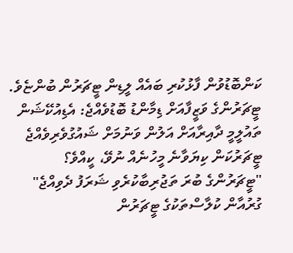ކަންބޮޑުވުން ފާޅުކުރި ބައެއް ލީޑިން ޓީޗަރުން ބުންޏެވެ.
ޓީޗަރުންގެ ވަޒީފާއަށް ޑިމާންޑު ބޮޑުވެއްޖެ: އެޑިއުކޭޝަން
ތައުލީމީ ދާއިރާއަށް އަލުން ވަނުމަށް ޝައުގުވެރިވެއްޖެ
ޓީޗަރުކަން ކިޔަވާނެ މީހުނެއް ނުވޭ، ކީއްވެ؟
"ޓީޗަރުންގެ ބުރަ ތަޖުރިބާކުރެވި ޝަރަފު ދެވިއްޖެ"
ގުރުއާން ކުލާސްތަކުގެ ޓީޗަރުން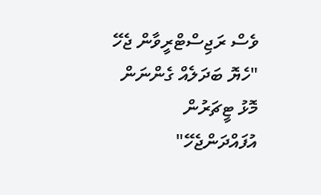ވެސް ރަޖިސްޓްރީވާން ޖެހޭ
"ހެޔޮ ބަދަލެއް ގެންނަން މޮޅު ޓީޗަރުން އުފައްދަންޖެހޭ"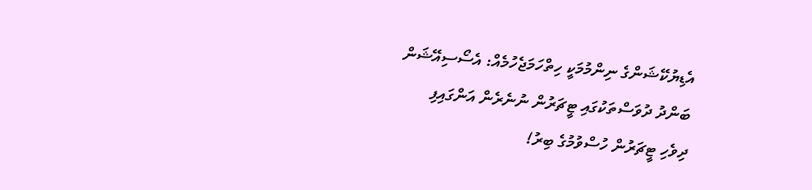އެޑިޔުކޭޝަންގެ ނިންމުމަކީ ހިތްހަމަޖެހުމެއް: އެސޯސިއޭޝަން
ބަންދު ދުވަސްތަކުގައި ޓީޗަރުން ނުނެރެން އަންގައިފި
ދިވެހި ޓީޗަރުން ހުސްވުމުގެ ބިރު!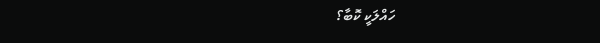ހައްލަކީ ކޮބާ؟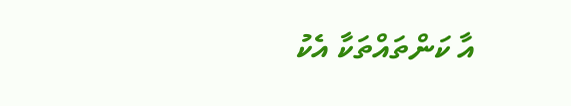އާ ކަންތައްތަކާ އެކު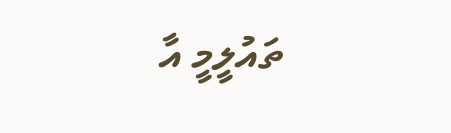ތައުލީމީ އާ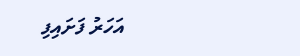އަހަރު ފަށައިފި